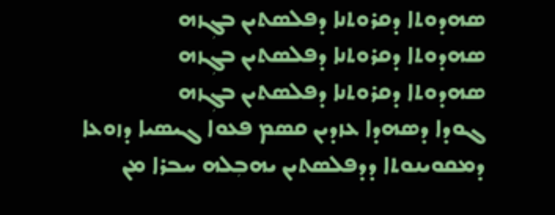ܣܗܕܘܬܐ ܕܩܪܘܬܢܐ ܕܦܠܣܬܝܢ ܒܓܼܙܗ
ܣܗܕܘܬܐ ܕܩܪܘܬܢܐ ܕܦܠܣܬܝܢ ܒܓܼܙܗ
ܣܗܕܘܬܐ ܕܩܪܘܬܢܐ ܕܦܠܣܬܝܢ ܒܓܼܙܗ
ܓܘܕܐ ܕܣܗܕܐ ܥܙܕܝܢ ܩܣܡ ܦܥܘܐ ܓܝܣܝܐ ܕܙܘܥܐ ܕܡܩܘܝܢܘܬܐ ܕܕܦܠܣܬܝܢ ܝܗܒܼܠܗ ܚܒܪܐ ܡܢ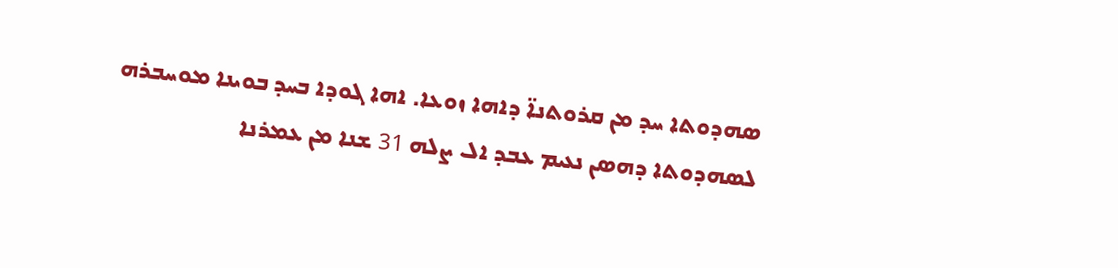ܣܗܕܘܬܐ ܚܕ ܡܢ ܩܪܘܬܢܐ̈ ܕܐܗܐ ܙܘܥܐ. ܐܗܐ ܓܘܕܐ ܒܚܕ ܒܘܝܢܐ ܡܘܚܒܪܗ ܠܣܗܕܘܬܐ ܕܗܣܢ ܢܥܝܡ ܥܒܕ ܐܠ ܨܠܗ 31 ܫܢܐ ܡܢ ܥܡܪܢܐ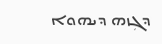ܕܓܼܙܗ ܕܝܗܘܐ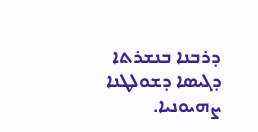ܕܪܒܢܐ ܒܢܫܪܬܐ ܕܓܝܣܐ ܕܫܘܠܛܢܐ ܨܗܝܘܢܝܐ.